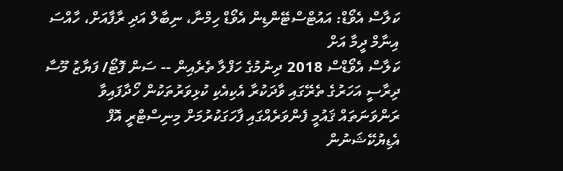ކަލާސް އެވޯޑް: އައުޓްސްޓޭންޑިން އެވޯޑް ހިމްނާ، ނިބާލް އަދި ރާފާއަށް، ހާއްސަ އިނާމް ދީމާ އަށް
ކަލާސް އެވޯޑްސް 2018 ދިނުމުގެ ހަފްލާ ތެރެއިން -- ސަން ފޮޓޯ/ ފަޔާޒު މޫސާ
ދިރާސީ އަހަރުގެ ތެރޭގައި ވާދަކުރާ އެކިއެކި ކުޅިވަރުތަކުން ހޯދާފައިވާ ރަންވަނަތައް ޤައުމީ ފެންވަރެއްގައި ފާހަގަކުރުމަށް މިނިސްޓްރީ އޮފް އެޑިޔުކޭޝަނުން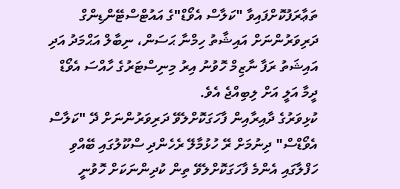ތަޢާރަފުކޮށްފައިވާ "ކަލާސް އެވޯޑް"ގެ އައުޓްސްޓޭންޑިންގް ދަރިވަރުންނަށް އައިޝާތު ހިމްނާ ޙަސަން، ނިބާލް އަޙްމަދު އަދި އައިޝަތު ރަފާ ނާޒިމް ހޮވުނު އިރު މިނިސްޓަރުގެ ހާއްސަ އެވޯޑް ދީމާ އަލީ އަށް ލިބިއްޖެ އެވެ.
ކުޅިވަރުގެ ދާއިރާއިން ފާހަގަކޮށްލެވޭ ދަރިވަރުންނަށް ދޭ "ކަލާސް އެވޯޑްސް" ދިނުމަށް ރޭ ހުޅުމާލޭ ރެހެންދި ސްކޫލުގައި ބޭއްވި ހަފްލާގައި އެންމެ ފާހަގަކޮށްލެވޭ ތިން ކުދިންނަކަށް ހޮވުނީ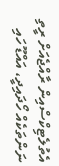އެތުލެޓިކްސްއިން ރާއްޖެއަށް ރީތި ނަންތަކެއް ހޯދައިދީ، އައްޑޫ ހައި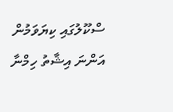ސްކޫލުގައި ކިޔަވަމުން އަންނަ އިޝާތު ހިމްނާ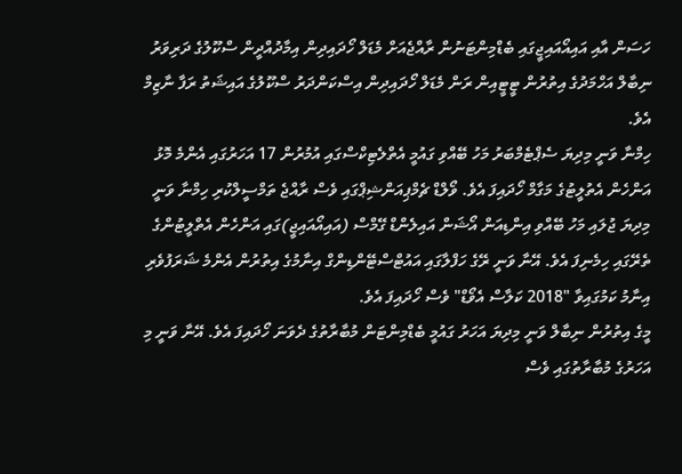ހަސަން އާއި އައިއޯއައިޖީގައި ބެޑްމިންޓަނުން ރާއްޖެއަށް މެޑަލް ހޯދައިދިން އިމާދުއްދީން ސްކޫލުގެ ދަރިވަރު ނިބާލް އަހްމަދުގެ އިތުރުން ޓީޓީއިން ރަން މެޑަލް ހޯދައިދިން އިސްކަންދަރު ސްކޫލުގެ އައިޝަތު ރަފާ ނާޒިމް އެވެ.
ހިމްނާ ވަނީ މިދިޔަ ސެޕްޓެމްބަރު މަހު ބޭއްވި ގައުމީ އެތްލެޓިކްސްގައި އުމުރުން 17 އަހަރުގައި އެންމެ މޮޅު އަންހެން އެތުލީޓުގެ މަގާމް ހޯދައިފަ އެވެ. ވޯލްޑް ޗެމްޕިއަންޝިޕްގައި ވެސް ރާއްޖެ ތަމްސީލްކުރި ހިމްނާ ވަނީ މިދިޔަ ޖުލައި މަހު ބޭއްވި އިންޑިއަން އޯޝަން އައިލެންޑް ގޭމްސް (އައިއޯއައިޖީ)ގައި އަންހެން އެތްލީޓުންގެ ތެރޭގައި ހިމެނިފަ އެވެ. އޭނާ ވަނީ ރޭގެ ހަފްލާގައި އައުޓްސްޓޭންޑިންގް އިނާމުގެ އިތުރުން އެންމެ ޝަރަފުވެރި އިނާމު ކަމުގައިވާ "2018 ކަލާސް އެވޯޑް" ވެސް ހޯދައިފަ އެވެ.
މީގެ އިތުރުން ނިބާލް ވަނީ މިދިޔަ އަހަރު ގައުމީ ބެޑްމިންޓަން މުބާރާތުގެ ދެވަނަ ހޯދައިފަ އެވެ. އޭނާ ވަނީ މި އަހަރުގެ މުބާރާތުގައި ވެސް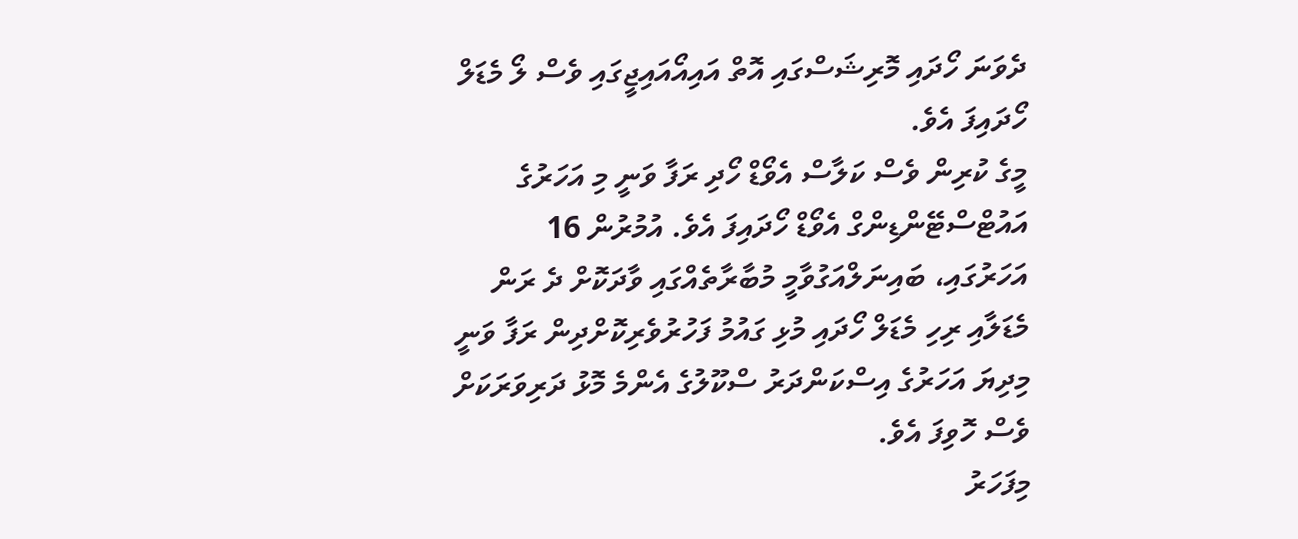ދެވަނަ ހޯދައި މޮރިޝަސްގައި އޮތް އައިއޯއައިޖީގައި ވެސް ލޯ މެޑަލް ހޯދައިފަ އެވެ.
މީގެ ކުރިން ވެސް ކަލާސް އެވޯޑް ހޯދި ރަފާ ވަނީ މި އަހަރުގެ އައުޓްސްޓޭންޑިންގް އެވޯޑް ހޯދައިފަ އެވެ. އުމުރުން 16 އަހަރުގައި، ބައިނަލްއަގުވާމީ މުބާރާތެއްގައި ވާދަކޮށް ދެ ރަން މެޑަލާއި ރިހި މެޑަލް ހޯދައި މުޅި ގައުމު ފަހުރުވެރިކޮށްދިން ރަފާ ވަނީ މިދިޔަ އަހަރުގެ އިސްކަންދަރު ސްކޫލުގެ އެންމެ މޮޅު ދަރިވަރަކަށް ވެސް ހޮވިފަ އެވެ.
މިފަހަރު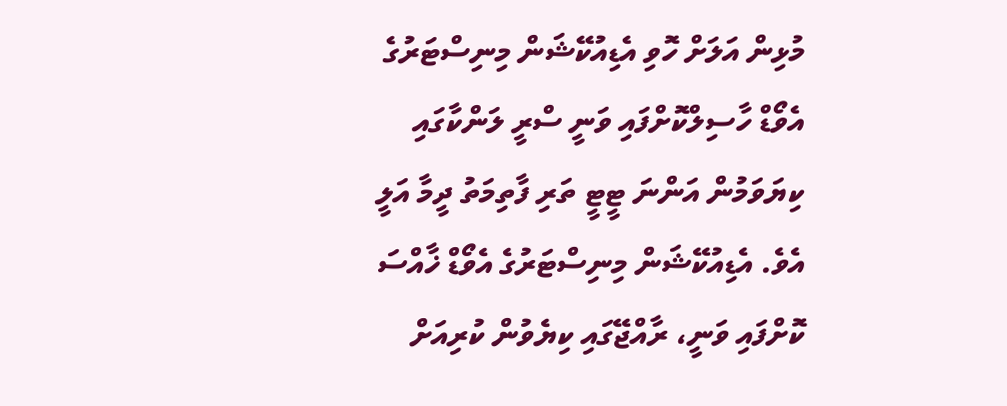މުޅިން އަލަށް ހޮވި އެޑިއުކޭޝަން މިނިސްޓަރުގެ އެވޯޑް ހާސިލްކޮށްފައި ވަނީ ސްރީ ލަންކާގައި ކިޔަވަމުން އަންނަ ޓީޓީ ތަރި ފާތިމަތު ދީމާ އަލީ އެވެ. އެޑިއުކޭޝަން މިނިސްޓަރުގެ އެވޯޑް ޚާއްސަ ކޮށްފައި ވަނީ، ރާއްޖޭގައި ކިޔެވުން ކުރިއަށް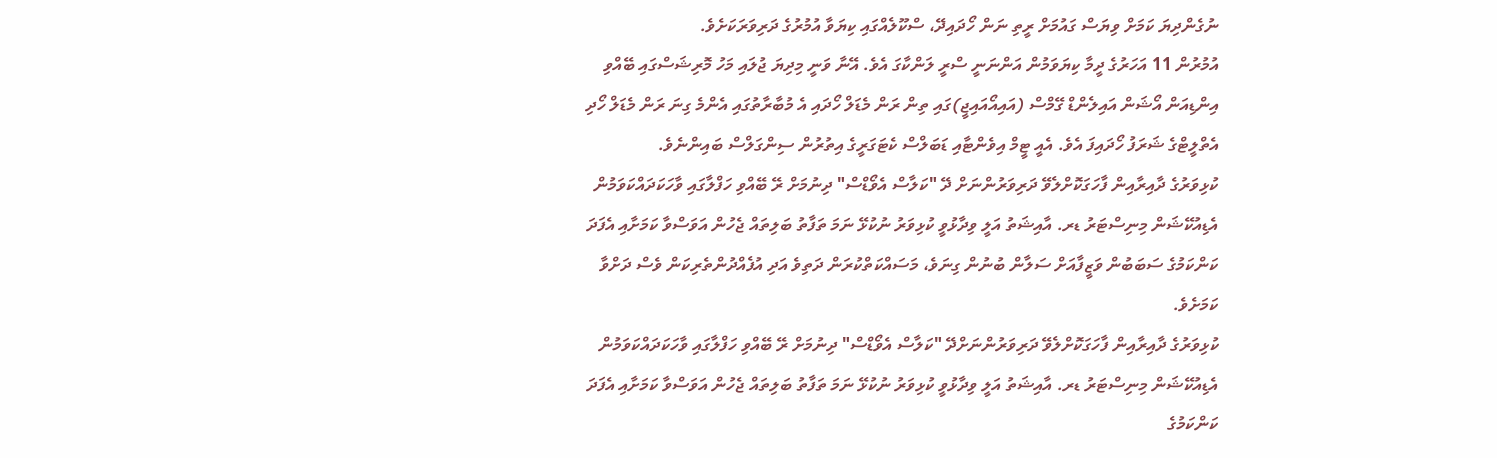ނުގެންދިޔަ ކަމަށް ވިޔަސް ގައުމަށް ރީތި ނަން ހޯދައިދޭ، ސްކޫލެއްގައި ކިޔަވާ އުމުރުގެ ދަރިވަރަކަށެވެ.
އުމުރުން 11 އަހަރުގެ ދީމާ ކިޔަވަމުން އަންނަނީ ސްރީ ލަންކާގަ އެވެ. އޭނާ ވަނީ މިދިޔަ ޖުލައި މަހު މޮރިޝަސްގައި ބޭއްވި އިންޑިއަން އޯޝަން އައިލެންޑް ގޭމްސް (އައިއޯއައިޖީ)ގައި ތިން ރަން މެޑަލް ހޯދައި އެ މުބާރާތުގައި އެންމެ ގިނަ ރަން މެޑަލް ހޯދި އެތްލީޓްގެ ޝަރަފު ހޯދައިފަ އެވެ. އެއީ ޓީމް އިވެންޓާއި ޑަބަލްސް ކެޓަގަރީގެ އިތުރުން ސިންގަލްސް ބައިންނެވެ.
ކުޅިވަރުގެ ދާއިރާއިން ފާހަގަކޮށްލެވޭ ދަރިވަރުންނަށް ދޭ "ކަލާސް އެވޯޑްސް" ދިނުމަށް ރޭ ބޭއްވި ހަފްލާގައި ވާހަކަދައްކަވަމުން އެޑިއުކޭޝަން މިނިސްޓަރު ޑރ. އާއިޝަތު އަލީ ވިދާޅުވީ ކުޅިވަރު ނުކުޅޭ ނަމަ ތަފާތު ބަލިތައް ޖެހުން އަވަސްވާ ކަމަށާއި އެފަދަ ކަންކަމުގެ ސަބަބުން ވަޒީފާއަށް ސަލާން ބުނުން ގިނަވެ، މަސައްކަތްކުރަން ދަތިވެ އަދި އުފެއްދުންތެރިކަން ވެސް ދަށްވާ ކަމަށެވެ.
ކުޅިވަރުގެ ދާއިރާއިން ފާހަގަކޮށްލެވޭ ދަރިވަރުންނަށްދޭ "ކަލާސް އެވޯޑްސް" ދިނުމަށް ރޭ ބޭއްވި ހަފްލާގައި ވާހަކަދައްކަވަމުން އެޑިއުކޭޝަން މިނިސްޓަރު ޑރ. އާއިޝަތު އަލީ ވިދާޅުވީ ކުޅިވަރު ނުކުޅޭ ނަމަ ތަފާތު ބަލިތައް ޖެހުން އަވަސްވާ ކަމަށާއި އެފަދަ ކަންކަމުގެ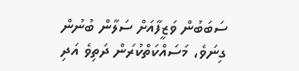ސަބަބުން ވަޒީފާއަށް ސަލާން ބުނުން ގިނަވެ، މަސައްކަތްކުރަން ދަތިވެ އަދި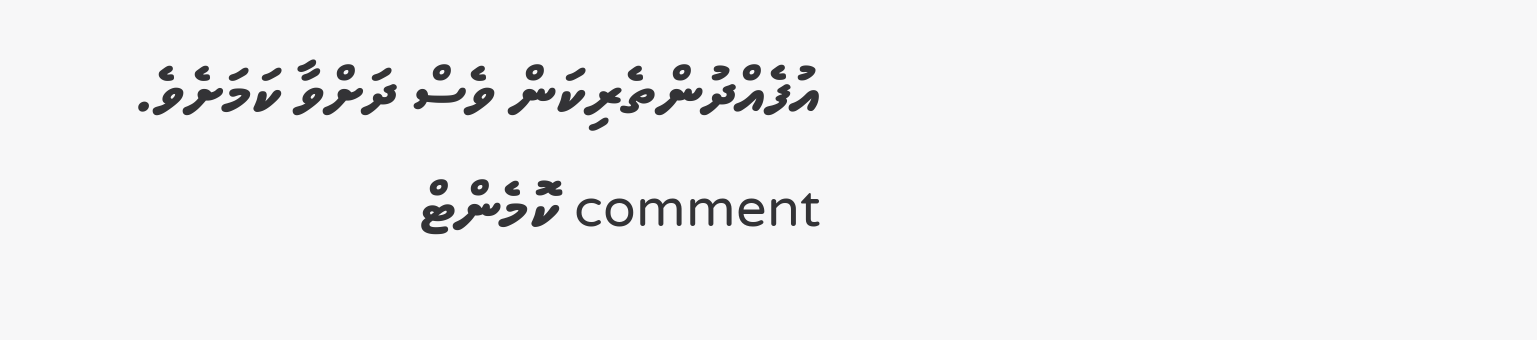އުފެއްދުންތެރިކަން ވެސް ދަށްވާ ކަމަށެވެ.
comment ކޮމެންޓް